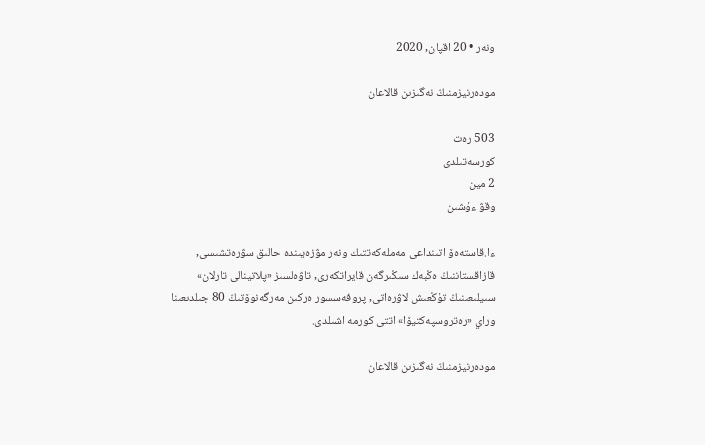ونەر • 20 اقپان, 2020

مودەرنيزمنىڭ نەگىزىن قالاعان

503 رەت
كورسەتىلدى
2 مين
وقۋ ءۇشىن

ءا.قاستەەۆ اتىنداعى مەملەكەتتىك ونەر مۋزەيىندە حالىق سۋرەتشىسى, قازاقستاننىڭ ەڭبەك سىڭىرگەن قايراتكەرى, تاۋەلسىز «پلاتينالى تارلان» سىيلىعىنىڭ تۇڭعىش لاۋرەاتى, پروفەسسور ەركىن مەرگەنوۆتىڭ 80 جىلدىعىنا وراي «رەتروسپەكتيۆا» اتتى كورمە اشىلدى.

مودەرنيزمنىڭ نەگىزىن قالاعان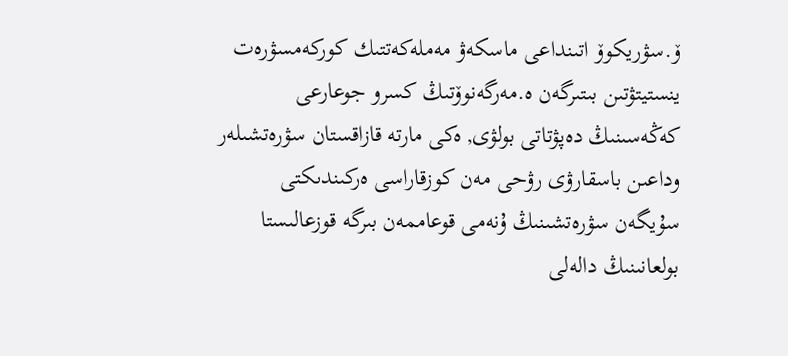ۆ.سۋريكوۆ اتىنداعى ماسكەۋ مەملەكەتتىك كوركەمسۋرەت ينستيتۋتىن بىتىرگەن ە.مەرگەنوۆتىڭ كسرو جوعارعى كەڭەسىنىڭ دەپۋتاتى بولۋى, ەكى مارتە قازاقستان سۋرەتشىلەر وداعىن باسقارۋى رۋحى مەن كوزقاراسى ەركىندىكتى سۇيگەن سۋرەتشىنىڭ ۇنەمى قوعاممەن بىرگە قوزعالىستا بولعانىنىڭ دالەلى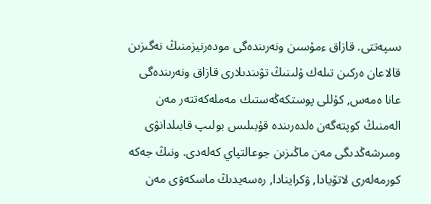ىسپەتتى. قازاق ءمۇسىن ونەرىندەگى مودەرنيزمنىڭ نەگىزىن قالاعان ەركىن تىلەك ۇلىنىڭ تۋىندىلارى قازاق ونەرىندەگى عانا ەمەس, كۇللى پوستكەڭەستىك مەملەكەتتەر مەن الەمنىڭ كوپتەگەن ەلدەرىندە قۇبىلىس بولىپ قابىلدانۋى ومىرشەڭدىگى مەن ماڭىزىن جوعالتپاي كەلەدى. ونىڭ جەكە كورمەلەرى لاتۆيادا, ۋكراينادا, رەسەيدىڭ ماسكەۋى مەن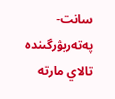سانت-پەتەربۋرگىندە تالاي مارتە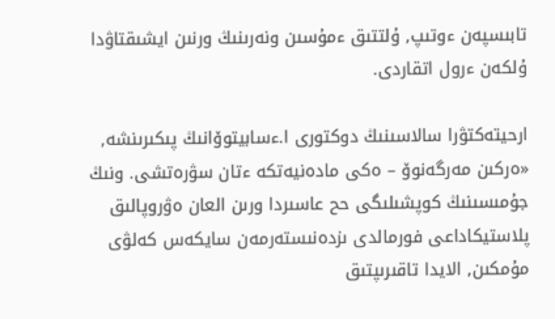تابىسپەن ءوتىپ, ۇلتتىق ءمۇسىن ونەرىنىڭ ورنىن ايشىقتاۋدا ۇلكەن ءرول اتقاردى.

ارحيتەكتۋرا سالاسىنىڭ دوكتورى ا.ءسابيتوۆانىڭ پىكىرىنشە, «ەركىن مەرگەنوۆ – ەكى مادەنيەتكە ءتان سۋرەتشى. ونىڭ جۇمىسىنىڭ كوپشىلىگى حح عاسىردا ورىن العان ەۋروپالىق پلاستيكاداعى فورمالدى ىزدەنىستەرمەن سايكەس كەلۋى مۇمكىن, الايدا تاقىرىپتىق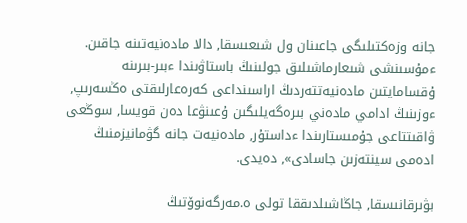جانە وزەكتىلىگى جاعىنان ول شىعىسقا, دالا مادەنيەتىنە جاقىن. ءمۇسىنشى شىعارماشىلىق جولىنىڭ باستاۋىندا ءبىر-بىرىنە ۇقسامايتىن مادەنيەتتەردىڭ اراسىنداعى كەرەعارلىقتى ەڭسەرىپ, ءوزىنىڭ ادامي مادەني بىرەگەيلىگىن ۇعىنۋعا دەن قويسا, سوڭعى ۋاقىتتاعى جۇمىستارىندا ءداستۇر, مادەنيەت جانە گۋمانيزمنىڭ ادەمى سينتەزىن جاسادى», دەيدى.

بۋىرقانىسقا, جاڭاشىلدىققا تولى ە.مەرگەنوۆتىڭ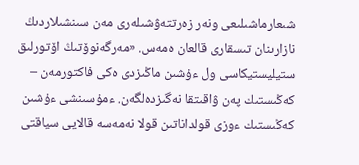شىعارماشىلىعى ونەر زەرتتەۋشىلەرى مەن سىنشىلاردىڭ نازارىنان تىسقارى قالعان ەمەس. «مەرگەنوۆتىڭ اۆتورلىق ستيليستيكاسى ول ءۇشىن ماڭىزدى ەكى فاكتورمەن – كەڭىستىك پەن ۋاقىتقا نەگىزدەلگەن. ءمۇسىنشى ءۇشىن كەڭىستىك ءوزى قولداناتىن قولا نەمەسە قالايى سياقتى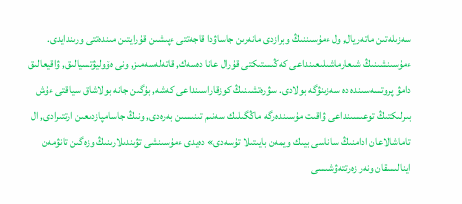سەزىلەتىن ماتەريال, ول ءمۇسىننىڭ وبرازدى مانەرىن جاساۋدا قاجەتتى ءپىشىن قۇرايتىن مىندەتتى ورىندايدى. ءمۇسىنشىنىڭ شىعارماشىلىعىنداعى كەڭىستىكتى قۇرال عانا دەسەك, قاتەلەسەمىز, ونى ەۆوليۋتسيالىق, ۋاقيعالىق دامۋ پروتسەسىندە دە سەزىنۋگە بولادى. سۋرەتشىنىڭ كوزقاراسىنداعى كەشە, بۇگىن جانە بولاشاق سياقتى ءۇش بىرلىكتىڭ توعىسىنداعى ۋاقىت مۇسىندەرگە ماڭگىلىك سەنىم تىنىسىن بەرەدى, ونىڭ جاسامپازدىعىن ارتتىرادى, ال تاماشالاعان ادامنىڭ ساناسى بيىك ويمەن بايىتىلا تۇسەدى» دەيدى ءمۇسىنشى تۋىندىلارىنىڭ وزەگىن تانۋمەن اينالىسقان ونەر زەرتتەۋشىسى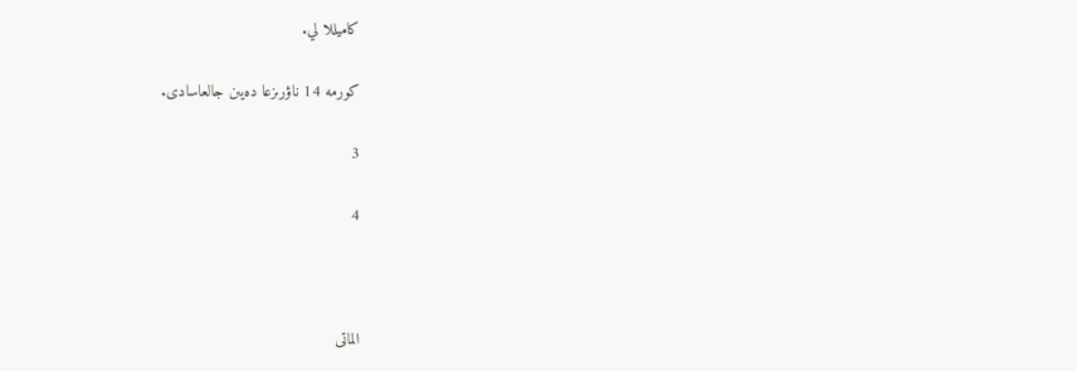كاميللا لي.

كورمە 14 ناۋرىزعا دەيىن جالعاسادى.

3

4



الماتى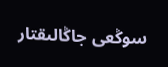سوڭعى جاڭالىقتار